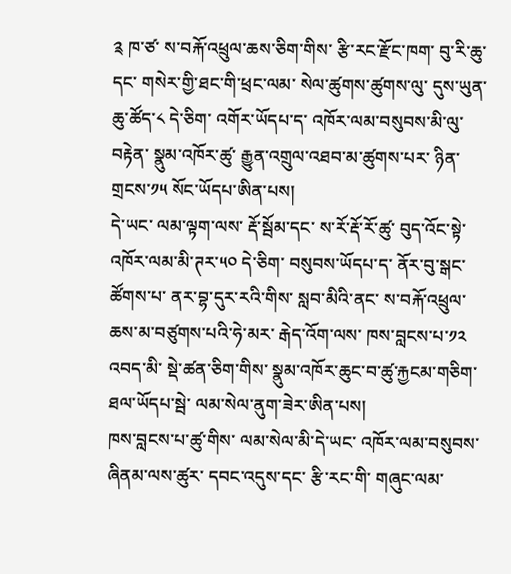༉ ཁ་ཙ་ ས་བརྐོ་འཕྲུལ་ཆས་ཅིག་གིས་ རྩི་རང་རྫོང་ཁག་ བུ་རི་ཆུ་དང་ གསེར་གྱི་ཐང་གི་ཕྲང་ལམ་ སེལ་ཚུགས་ཚུགས་ལུ་ དུས་ཡུན་ཆུ་ཚོད་༨ དེ་ཅིག་ འགོར་ཡོདཔ་ད་ འཁོར་ལམ་བསུབས་མི་ལུ་བརྟེན་ སྣུམ་འཁོར་ཚུ་ རྒྱུན་འགྲུལ་འཐབ་མ་ཚུགས་པར་ ཉིན་གྲངས་༡༥ སོང་ཡོདཔ་ཨིན་པས།
དེ་ཡང་ ལམ་ལྟག་ལས་ རྡོ་སྦོམ་དང་ ས་རོ་རྡོ་རོ་ཚུ་ བུད་འོང་སྟེ་ འཁོར་ལམ་མི་ཊར་༥༠ དེ་ཅིག་ བསུབས་ཡོདཔ་ད་ ནོར་བུ་སྒང་ཚོགས་པ་ ནར་བྷ་དུར་རའི་གིས་ སླབ་མིའི་ནང་ ས་བརྐོ་འཕྲུལ་ཆས་མ་བཙུགས་པའི་ཧེ་མར་ རྒེད་འོག་ལས་ ཁས་བླངས་པ་༡༢ འབད་མི་ སྡེ་ཚན་ཅིག་གིས་ སྣུམ་འཁོར་ཆུང་བ་ཚུ་རྐྱངམ་གཅིག་ ཐལ་ཡོདཔ་སྦེ་ ལམ་སེལ་ནུག་ཟེར་ཨིན་པས།
ཁས་བླངས་པ་ཚུ་གིས་ ལམ་སེལ་མི་དེ་ཡང་ འཁོར་ལམ་བསུབས་ཞིནམ་ལས་ཚུར་ དབང་འདུས་དང་ རྩི་རང་གི་ གཞུང་ལམ་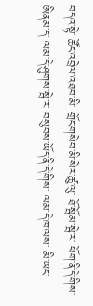བདའ་སྟེ་ ཚོང་འབྲེལ་འཐབ་མི་ གྲོང་གསེབ་མི་སེར་ཚུ་ལུ་ ཐོ་སྦོམ་སྦེ་ར་ ཕོག་ནི་དེ་གིས་ཨིནམ་ད་ ལམ་དེ་ཤུགས་སྦེ་ར་ བསུབས་ཡོད་ནི་དེ་གིས་ ལམ་དེ་ཁ་ལས་ མི་ཡང་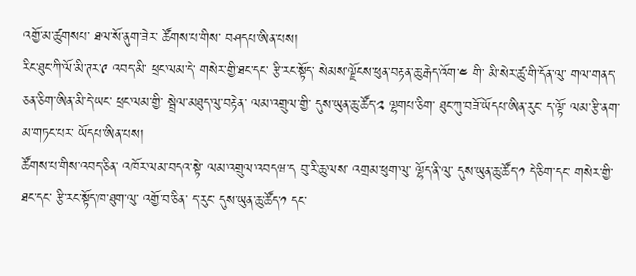འགྱོ་མ་ཚུགསཔ་ ཐལ་སོ་ནུག་ཟེར་ ཚོགས་པ་གིས་ བཤདཔ་ཨིན་པས།
རིང་ཐུང་ཀི་ལོ་མི་ཊར་༩ འབད་མི་ ཕྲང་ལམ་དེ་ གསེར་གྱི་ཐང་དང་ རྩི་རང་སྟོད་ སེམས་ལྗོངས་ཕུན་བརྟན་ཆུ་རྒེད་འོག་༤ གི་ མི་སེར་ཚུ་གི་དོན་ལུ་ གལ་གནད་ཅན་ཅིག་ཨིན་མི་དེ་ཡང་ ཕྲང་ལམ་གྱི་ སྦྲེལ་མཐུད་ལུ་བརྟེན་ ལམ་འགྲུལ་གྱི་ དུས་ཡུན་ཆུ་ཚོད་༢ ལྷགཔ་ཅིག་ ཐུང་ཀུ་བཟོ་ཡོདཔ་ཨིན་རུང་ ད་ལྟོ་ ལམ་རྩི་ནག་མ་གཏང་པར་ ཡོདཔ་ཨིན་པས།
ཚོགས་པ་གིས་འབད་ཅིན་ འཁོར་ལམ་བདའ་སྟེ་ ལམ་འགྲུལ་འབདཝ་ད བུ་རི་ཆུ་ལས་ འགྲམ་ཕུག་ལུ་ ལྷོད་ནི་ལུ་ དུས་ཡུན་ཆུ་ཚོད་༡ དེ་ཅིག་དང་ གསེར་གྱི་ཐང་དང་ རྩི་རང་སྟོད་ཁ་ཐུག་ལུ་ འགྱོ་བ་ཅིན་ ད་རུང་ དུས་ཡུན་ཆུ་ཚོད་༡ དང་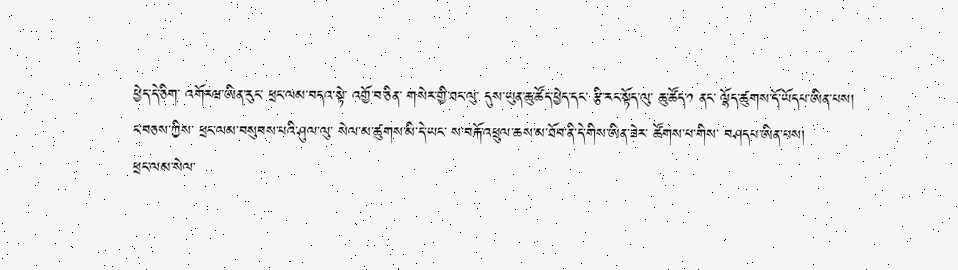ཕྱེད་དེ་ཅིག་ འགོརཝ་ཨིན་རུང་ ཕྲང་ལམ་བདའ་སྟེ་ འགྱོ་བ་ཅིན་ གསེར་གྱི་ཐང་ལུ་ དུས་ཡུན་ཆུ་ཚོད་ཕྱེད་དང་ རྩི་རང་སྟོད་ལུ་ ཆུ་ཚོད་༡ ནང་ ལྷོད་ཚུགས་དོ་ཡོདཔ་ཨིན་པས།
ང་བཅས་ཀྱིས་ ཕྲང་ལམ་བསུབས་པའི་ཤུལ་ལུ་ སེལ་མ་ཚུགས་མི་དེ་ཡང་ ས་བརྐོ་འཕྲུལ་ཆས་མ་ཐོབ་ནི་དེ་གིས་ཨིན་ཟེར་ ཚོགས་པ་གིས་ བཤདཔ་ཨིན་པས།
ཕྲང་ལམ་སེལ་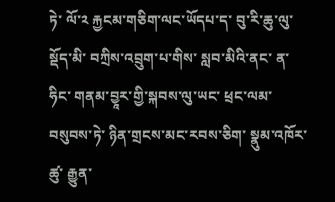ཏེ་ ལོ་༢ རྐྱངམ་གཅིག་ལང་ཡོདཔ་ད་ བུ་རི་ཆུ་ལུ་སྡོད་མི་ བཀྲིས་འབྲུག་པ་གིས་ སླབ་མིའི་ནང་ ན་ཧིང་ གནམ་བྱཱར་གྱི་སྐབས་ལུ་ཡང་ ཕྲང་ལམ་བསུབས་ཏེ་ ཉིན་གྲངས་མང་རབས་ཅིག་ སྣུམ་འཁོར་ཚུ་ རྒྱུན་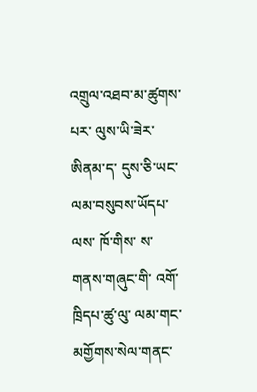འགྲུལ་འཐབ་མ་ཚུགས་པར་ ལུས་ཡི་ཟེར་ཨིནམ་ད་ དུས་ཅི་ཡང་ ལམ་བསུབས་ཡོདཔ་ལས་ ཁོ་གིས་ ས་གནས་གཞུང་གི་ འགོ་ཁྲིདཔ་ཚུ་ལུ་ ལམ་གང་མགྱོགས་སེལ་གནང་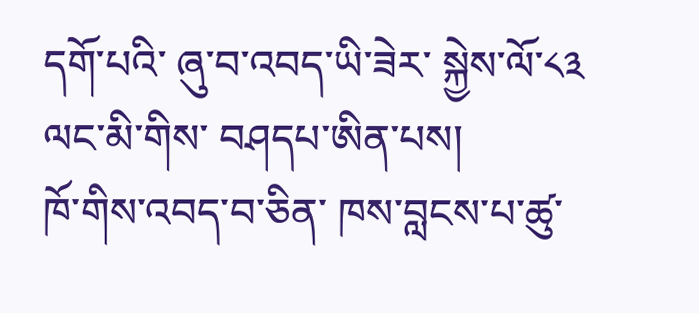དགོ་པའི་ ཞུ་བ་འབད་ཡི་ཟེར་ སྐྱེས་ལོ་༨༣ ལང་མི་གིས་ བཤདཔ་ཨིན་པས།
ཁོ་གིས་འབད་བ་ཅིན་ ཁས་བླངས་པ་ཚུ་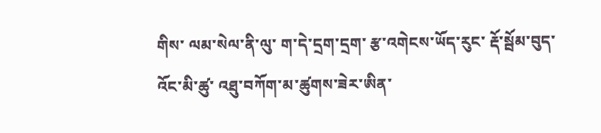གིས་ ལམ་སེལ་ནི་ལུ་ ག་དེ་དྲག་དྲག་ རྩ་འགེངས་ཡོད་རུང་ རྡོ་སྦོམ་བུད་འོང་མི་ཚུ་ འཐུ་བཀོག་མ་ཚུགས་ཟེར་ཨིན་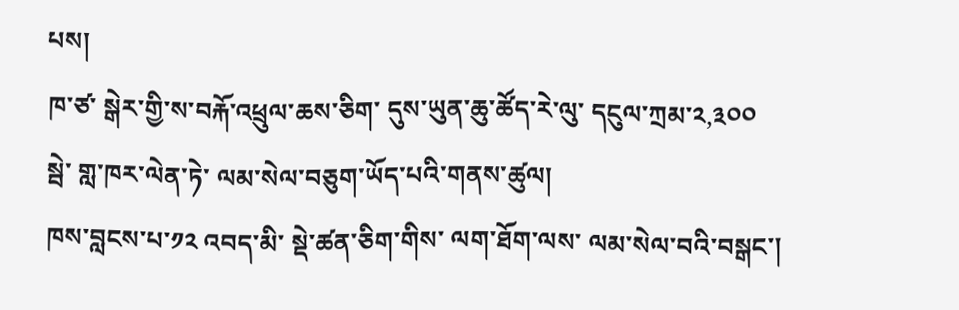པས།
ཁ་ཙ་ སྒེར་གྱི་ས་བརྐོ་འཕྲུལ་ཆས་ཅིག་ དུས་ཡུན་ཆུ་ཚོད་རེ་ལུ་ དངུལ་ཀྲམ་༢,༣༠༠ སྦེ་ གླ་ཁར་ལེན་ཏེ་ ལམ་སེལ་བཅུག་ཡོད་པའི་གནས་ཚུལ།
ཁས་བླངས་པ་༡༢ འབད་མི་ སྡེ་ཚན་ཅིག་གིས་ ལག་ཐོག་ལས་ ལམ་སེལ་བའི་བསྒང་།